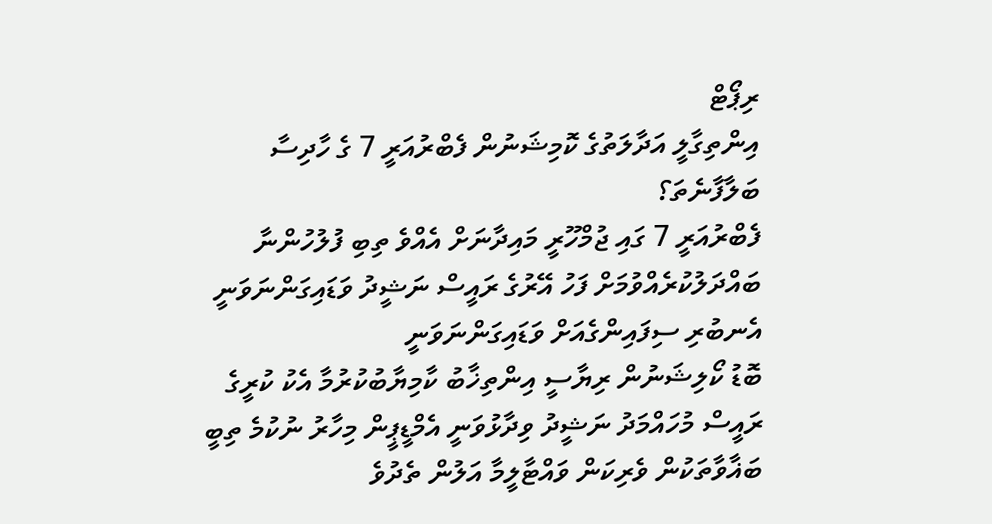ރިޕޯޓް
އިންތިގާލީ އަދާލަތުގެ ކޮމިޝަނުން ފެބްރުއަރީ 7 ގެ ހާދިސާ ބަލާފާނެތަ؟
ފެބްރުއަރީ 7 ގައި ޖުމްހޫރީ މައިދާނަށް އެއްވެ ތިބި ފުލުހުންނާ ބައްދަލުކުރެއްވުމަށް ފަހު އޭރުގެ ރައީސް ނަޝީދު ވަޑައިގަންނަވަނީ އެނބުރި ސިފައިންގެއަށް ވަޑައިގަންނަވަނީ
ބޮޑު ކޯލިޝަނުން ރިޔާސީ އިންތިޚާބު ކާމިޔާބުކުރުމާ އެކު ކުރީގެ ރައީސް މުހައްމަދު ނަޝީދު ވިދާޅުވަނީ އެމްޑީޕީން މިހާރު ނުކުމެ ތިބީ ބަޣާވާތަކުން ވެރިކަން ވައްޓާލީމާ އަލުން ތެދުވެ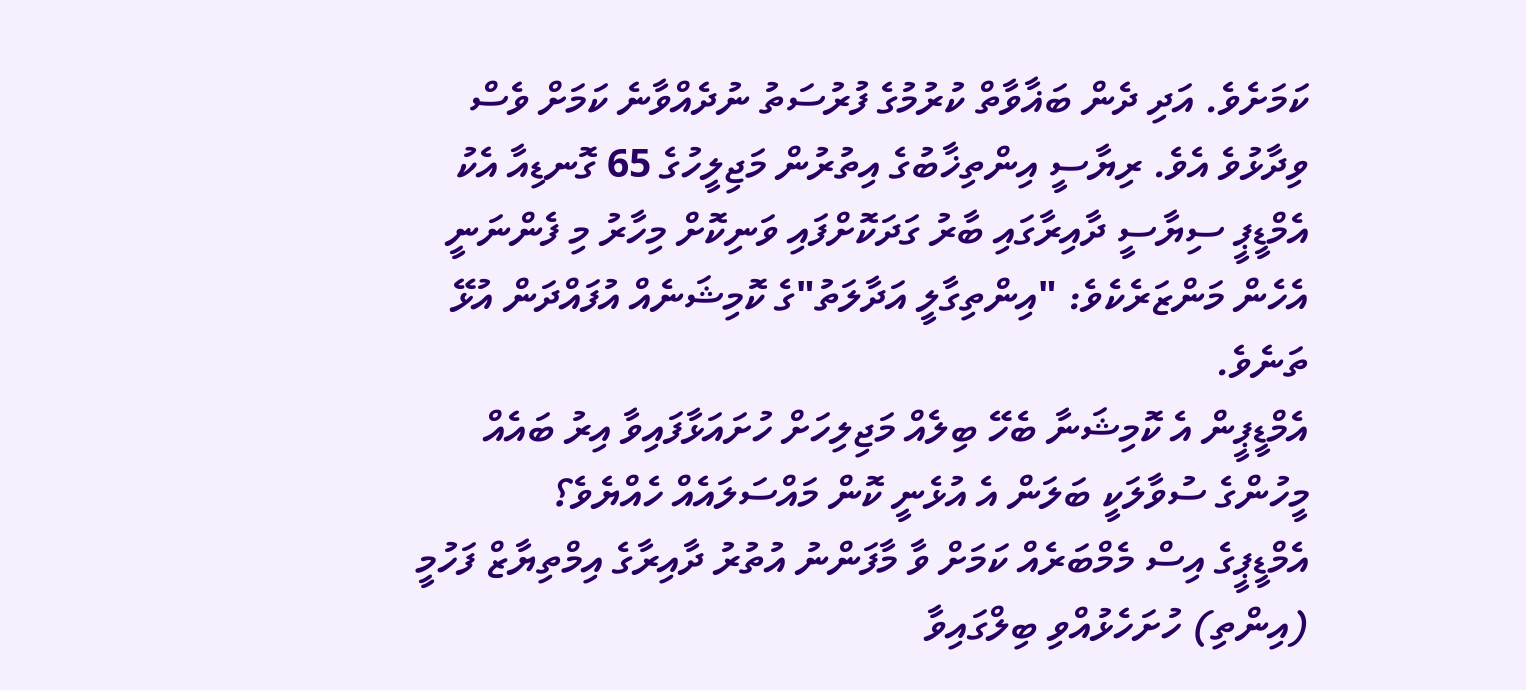ކަމަށެވެ. އަދި ދެން ބަޣާވާތް ކުރުމުގެ ފުރުސަތު ނުދެއްވާނެ ކަމަށް ވެސް ވިދާޅުވެ އެވެ. ރިޔާސީ އިންތިޚާބުގެ އިތުރުން މަޖިލީހުގެ 65 ގޮނޑިއާ އެކު އެމްޑީޕީ ސިޔާސީ ދާއިރާގައި ބާރު ގަދަކޮށްފައި ވަނިކޮށް މިހާރު މި ފެންނަނީ އެހެން މަންޒަރެކެވެ: "އިންތިގާލީ އަދާލަތު"ގެ ކޮމިޝަނެއް އުފައްދަން އުޅޭ ތަނެވެ.
އެމްޑީޕީން އެ ކޮމިޝަނާ ބެހޭ ބިލެއް މަޖިލިހަށް ހުށައަޅާފައިވާ އިރު ބައެއް މީހުންގެ ސުވާލަކީ ބަލަން އެ އުޅެނީ ކޮން މައްސަލައެއް ހެއްޔެވެ؟
އެމްޑީޕީގެ އިސް މެމްބަރެއް ކަމަށް ވާ މާފަންނު އުތުރު ދާއިރާގެ އިމްތިޔާޒް ފަހުމީ (އިންތި) ހުށަހެޅުއްވި ބިލްގައިވާ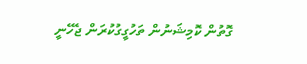ގޮތުން ކޮމިޝަނުން ތަހުގީގުކުރަން ޖެހޭނީ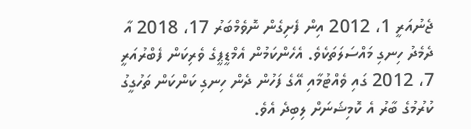ޖެނުއަރީ 1، 2012 އިން ފެށިގެން ނޮވެމްބަރު 17، 2018 އާ ދެމެދު ހިނގި މައްސަލަތަކެވެ. އެހެންކަމުން އެމްޑީޕީގެ ވެރިކަން ފެބްރުއަރީ 7، 2012 ގައި ވެއްޓުމާއި އޭގެ ފަހުން ދެން ހިނގި ކަންކަން ތަހުގީގު ކުރުމުގެ ބާރު އެ ކޮމިޝަނަށް ލިބިދެ އެވެ.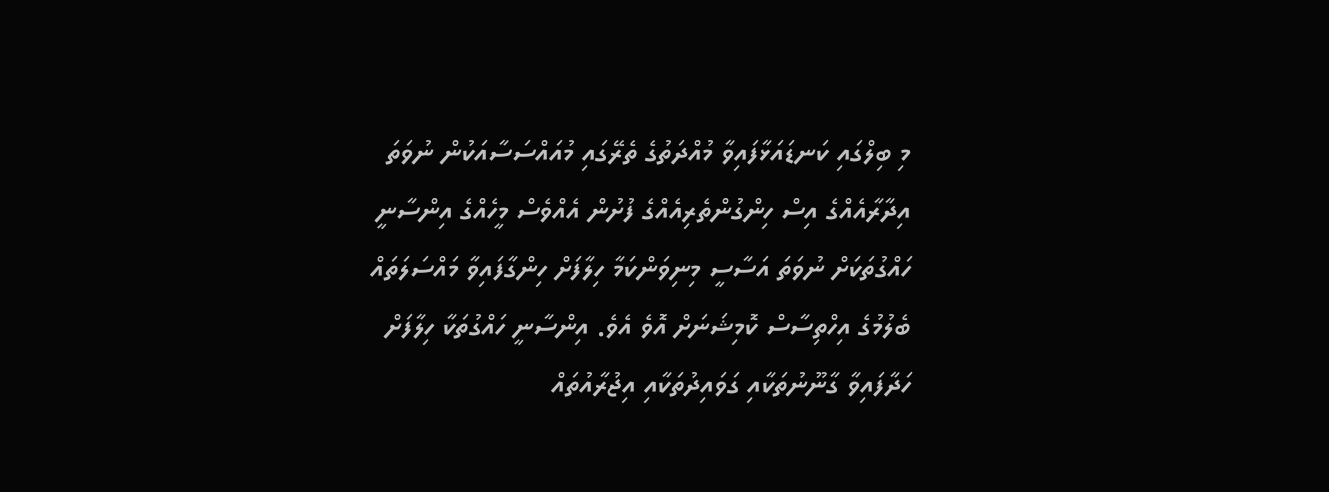މި ބިލްގައި ކަނޑައަޅާފައިވާ މުއްދަތުގެ ތެރޭގައި މުއައްސަސާއަކުން ނުވަތަ އިދާރާއެއްގެ އިސް ހިންގުންތެރިއެއްގެ ފުށުން އެއްވެސް މީހެއްގެ އިންސާނީ ހައްގުތަކަށް ނުވަތަ އަސާސީ މިނިވަންކަމާ ހިލާފަށް ހިންގާފައިވާ މައްސަލަތައް ބެލުމުގެ އިހްތިސާސް ކޮމިޝަނަށް އޮވެ އެވެ. އިންސާނީ ހައްގުތަކާ ހިލާފަށް ހަދާފައިވާ ގާނޫނުތަކާއި ގަވައިދުތަކާއި އިޖުރާއުތައް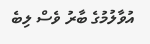އުވާލުމުގެ ބާރު ވެސް ލިބެ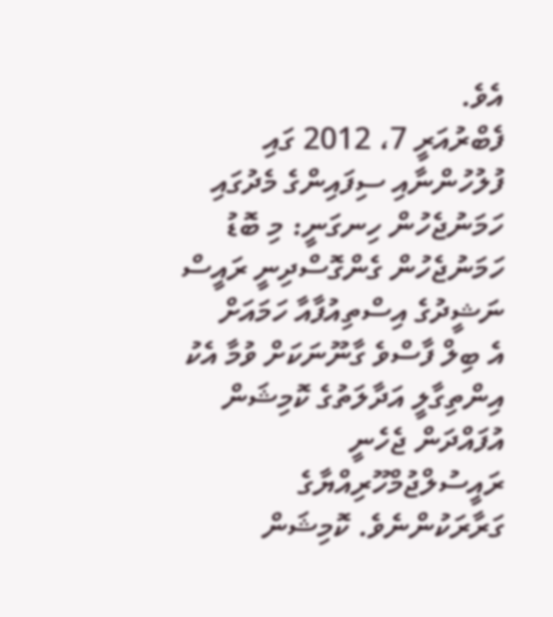އެވެ.
ފެބްރުއަރީ 7، 2012 ގައި ފުލުހުންނާއި ސިފައިންގެ މެދުގައި ހަމަނުޖެހުން ހިނގަނީ: މި ބޮޑު ހަމަނުޖެހުން ގެންގޮސްދިނީ ރައީސް ނަޝީދުގެ އިސްތިއުފާއާ ހަމައަށް
އެ ބިލް ފާސްވެ ގާނޫނަކަށް ވުމާ އެކު އިންތިގާލީ އަދާލަތުގެ ކޮމިޝަން އުފައްދަން ޖެހެނީ ރައީސުލްޖުމްހޫރިއްޔާގެ ގަރާރަކުންނެވެ. ކޮމިޝަން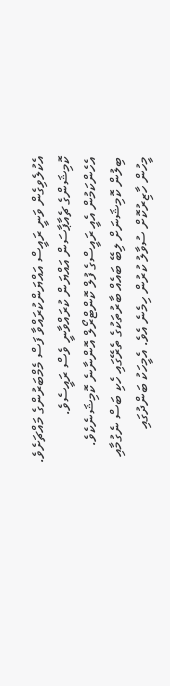އެކުލެވިގެން ވަނީ ރައީސް އައްޔަންކުރައްވާ ފަސް މެމްބަރުންގެ މައްޗަށެވެ. ކޮމިޝަންގެ ޗެއާޕާސަން އައްޔަން ކުރައްވާނީ ވެސް ރައީސެވެ. އެހެންކަމުން އެއީ ރައީސްގެ ފުލް ކޮންޓްރޯލް އޮންނާނެ ކޮމިޝަނެކެވެ.
ބިލުން ކޮމިޝަނަށް ލިބޭ ބައެއް ބާރުތަކުގެ ތެރޭގައި ހެކި ބަސް ނެގުމާއި މީހުން ހާޒިރުކޮށް ސުވާލު ކުރުން ހިމެނެ އެވެ. އެމީހަކު ބަންދުގައި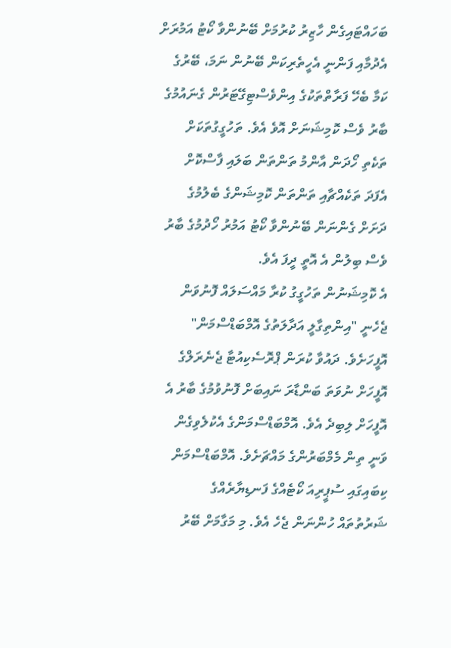ބަހައްޓައިގެން ހާޒިރު ކުރުމަށް ބޭނުންވާ ކޯޓު އަމުރަށް އެދުމާއި ފަންނީ އެހީތެރިކަން ބޭނުން ނަމަ، ބޭރުގެ ކަމާ ބެހޭ ފަރާތްތަކުގެ އިންވެސްޓިގޭޓަރުން ގެނައުމުގެ ބާރު ވެސް ކޮމިޝަނަށް އޮވެ އެވެ. ތަހުގީގުތަކަށް ތަކެތި ހޯދަން އާންމު ތަންތަން ބަލައި ފާސްކޮށް އެފަދަ ތަކެއްޗާއި ތަންތަން ކޮމިޝަންގެ ބެލުމުގެ ދަށަށް ގެންނަން ބޭނުންވާ ކޯޓު އަމުރު ހޯދުމުގެ ބާރު ވެސް ބިލުން އެ އޮތީ ދީފަ އެވެ.
އެ ކޮމިޝަނުން ތަހުގީގު ކުރާ މައްސަލައް ފޮނުވަން ޖެހެނީ "އިންތިގާލީ އަދާލަތުގެ އޮމްބަޑްސްމަން" އޮފީހަށެވެ. ދައުވާ ކުރަން ޕްރޮސެކިއުޓާ ޖެނެރަލްގެ އޮފީހަށް ނުވަތަ ބަންޑާރަ ނައިބަށް ފޮނުވުމުގެ ބާރު އެ އޮފީހަށް ލިބިދެ އެވެ. އޮމްބަޑްސްމަންގެ އެކުލެވިގެން ވަނީ ތިން މެމްބަރުންގެ މައްޗަށެވެ. އޮމްބަޑްސްމަން ކިބައިގައި ސުޕީރިއަ ކޯޓެއްގެ ފަނޑިޔާރެއްގެ ޝަރުތުތައް ހުންނަން ޖެހެ އެވެ. މި މަގާމަށް ބޭރު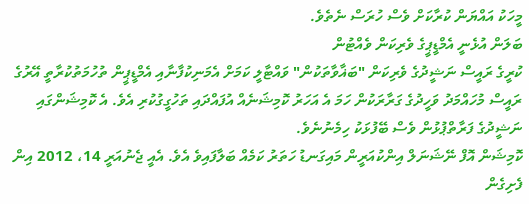މީހަކު އައްޔަން ކުރާކަށް ވެސް ހުރަސް ނެތެވެ.
ބަލަން އުޅެނީ އެމްޑީޕީގެ ވެރިކަން ވެއްޓުން
ކުރީގެ ރައީސް ނަޝީދުގެ ވެރިކަން "ބަޣާވާތަކުން" ވައްޓާލީ ކަމަށް އެމަނިކުފާނާއި އެމްޑީޕީން ތުހުމަތުކުރާތީ އޭރުގެ ރައީސް މުހައްމަދު ވަހީދުގެ ގަރާރަކުން ހަމަ އެ އަހަރު ކޮމިޝަނެއް އުފައްދައި ތަހުގީގުކުރި އެވެ. އެ ކޮމިޝަންގައި ނަޝީދުގެ ފަރާތްޕުޅުން ވެސް ބޭފުޅަކު ހިމެނުނެވެ.
ކޮމިޝަން އޮފް ނޭޝަނަލް އިންކުއަރީން މައިގަނޑު ހަތަރު ކަމެއް ބަލާފައިވެ އެވެ. އެއީ ޖެނުއަރީ 14، 2012 އިން ފެށިގެން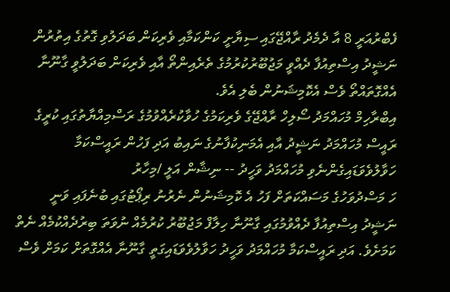ފެބްރުއަރީ 8 އާ ދެމެދު ރާއްޖޭގައި ސިޔާށީ ކަންކަމާއި ވެރިކަން ބަދަލުވި ގޮތުގެ އިތުރުން ނަޝީދު އިސްތިއުފާ ދެއްވީ މަޖުބޫރުކުރުމުގެ ތެރެއިންތޯ އާއި ވެރިކަން ބަދަލުވީ ގާނޫނާ އެއްގޮތައްތޯ ވެސް އެކޮމިޝަނުން ބެލި އެވެ.
އިބްރާހިމް މުހައްމަދު ސޯލިހް ރާއްޖޭގެ ވެރިކަމުގެ ހުވާކުރެއްވުމުގެ ރަސްމިއްޔާތުގައި ކުރީގެ ރައީސް މުހައްމަދު ނަޝީދު އާއި އެމަނިކުފާނުގެ ނައިބު އަދި ފަހުން ރައީސްކަމާ ހަވާލުވެވަޑައިގެންނެވި މުހައްމަދު ވަހީދު -- ނިޝާން އަލީ /މިހާރު
ހަ މަސްދުވަހުގެ މަސައްކަތަށް ފަހު އެ ކޮމިޝަނުން ނެރުނު ރިޕޯޓުގައި ބުނެފައި ވަނީ ނަޝީދު އިސްތިއުފާ ދެއްވުމުގައި ގާނޫނާ ހިލާފް މަޖުބޫރު ކުރުމެއް ނުވަތަ ބިރުދެއްކުމެއް ނެތް ކަމަށެވެ. އަދި ރައީސްކަމާ މުހައްމަދު ވަހީދު ހަވާލުވެވަޑައިގަތީ ގާނޫނާ އެއްގޮތަށް ކަމަށް ވެސް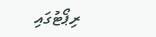ރިޕޯޓުގައި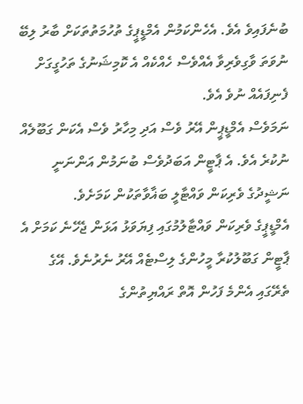ބުނެފައިވެ އެވެ. އެހެންކަމުން އެމްޑީޕީގެ ތުހުމަތުތަކަށް ބާރު ލިބޭ ނުވަތަ ވާގިވެރިވާ އެއްވެސް ހެއްކެއް އެ ކޮމިޝަނުގެ ތަހުގީގަށް ފެނިފައެއް ނުވެ އެވެ.
ނަމަވެސް އެމްޑީޕީން އޭރު ވެސް އަދި މިހާރު ވެސް އެކަން ގަބޫލެއް ނުކުރެ އެވެ. އެ ޕާޓީން އަބަދުވެސް ބުނަމުން އަންނަނީ ނަޝީދުގެ ވެރިކަން ވައްޓާލީ ބަޣާވާތަކުން ކަމަށެވެ.
އެމްޑީޕީގެ ވެރިކަން ވައްޓާލުމުގައި ފިޔަވަޅު އަޅަން ޖެހޭނެ ކަމަށް އެ ޕާޓީން ގަބޫލުކުރާ މީހުންގެ ލިސްޓެއް އޭރު ނެރުނެވެ. އޭގެ ތެރޭގައި އެންމެ ފަހުން އޮތް ރައްޔިތުންގެ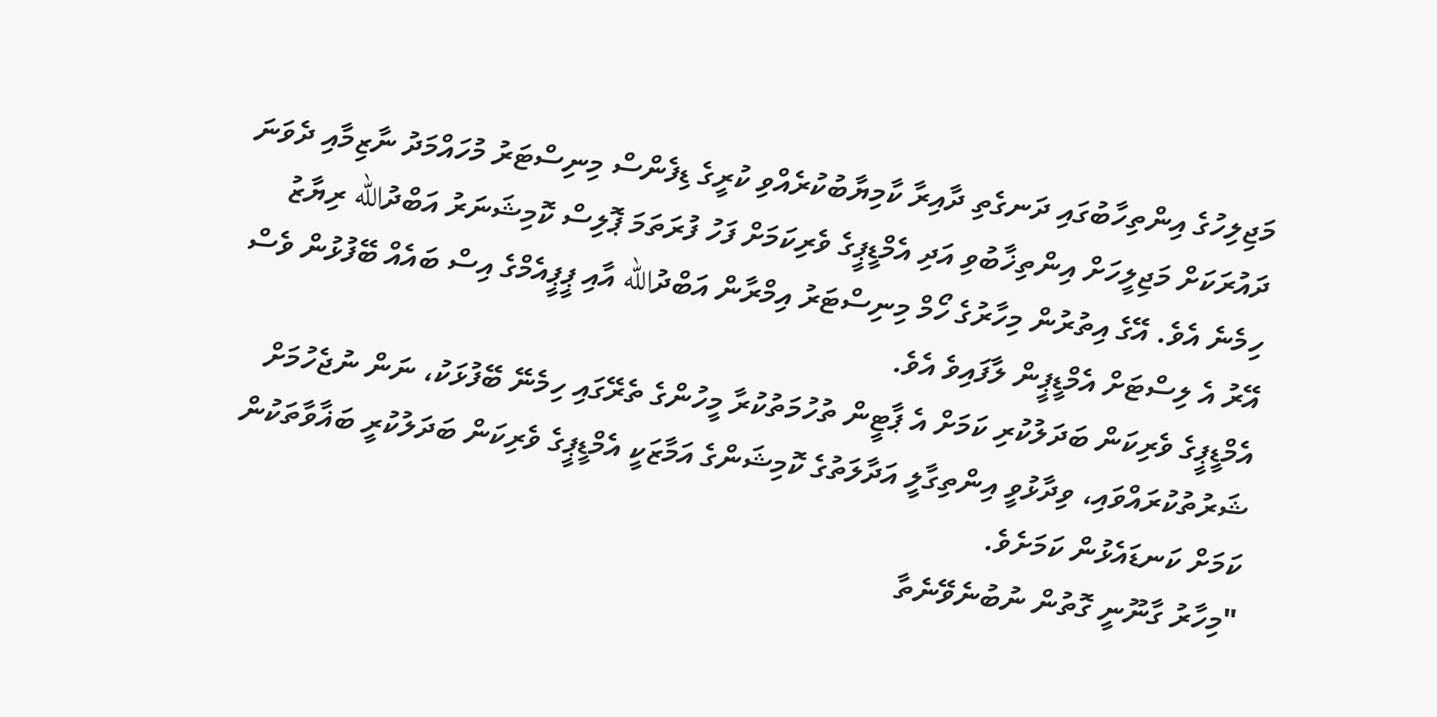މަޖިލިހުގެ އިންތިހާބުގައި ދަނގެތި ދާއިރާ ކާމިޔާބުކުރެއްވި ކުރީގެ ޑިފެންސް މިނިސްޓަރު މުހައްމަދު ނާޒިމާއި ދެވަނަ ދައުރަކަށް މަޖިލީހަށް އިންތިޚާބުވި އަދި އެމްޑީޕީގެ ވެރިކަމަށް ފަހު ފުރަތަމަ ޕޮލިސް ކޮމިޝަނަރު އަބްދުالله ރިޔާޒު ހިމެނެ އެވެ. އޭގެ އިތުރުން މިހާރުގެ ހޯމް މިނިސްޓަރު އިމްރާން އަބްދުالله އާއި ޕީޕީއެމްގެ އިސް ބައެއް ބޭފުޅުން ވެސް އޭރު އެ ލިސްޓަށް އެމްޑީޕީން ލާފައިވެ އެވެ.
އެމްޑީޕީގެ ވެރިކަން ބަދަލުކުރި ކަމަށް އެ ޕާޓީން ތުހުމަތުކުރާ މީހުންގެ ތެރޭގައި ހިމެނޭ ބޭފުޅަކު، ނަން ނުޖެހުމަށް ޝަރުތުކުރައްވައި، ވިދާޅުވީ އިންތިގާލީ އަދާލަތުގެ ކޮމިޝަންގެ އަމާޒަކީ އެމްޑީޕީގެ ވެރިކަން ބަދަލުކުރީ ބަޣާވާތަކުން ކަމަށް ކަނޑައެޅުން ކަމަށެވެ.
"މިހާރު ގާނޫނީ ގޮތުން ނުބުނެވޭނެތާ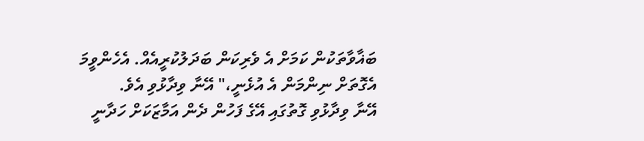ބަޣާވާތަކުން ކަމަށް އެ ވެރިކަން ބަދަލުކުރީއެއް. އެހެންވީމަ އެގޮތަށް ނިންމަން އެ އުޅެނީ،" އޭނާ ވިދާޅުވި އެވެ.
އޭނާ ވިދާޅުވި ގޮތުގައި އޭގެ ފަހުން ދެން އަމާޒަކަށް ހަދާނީ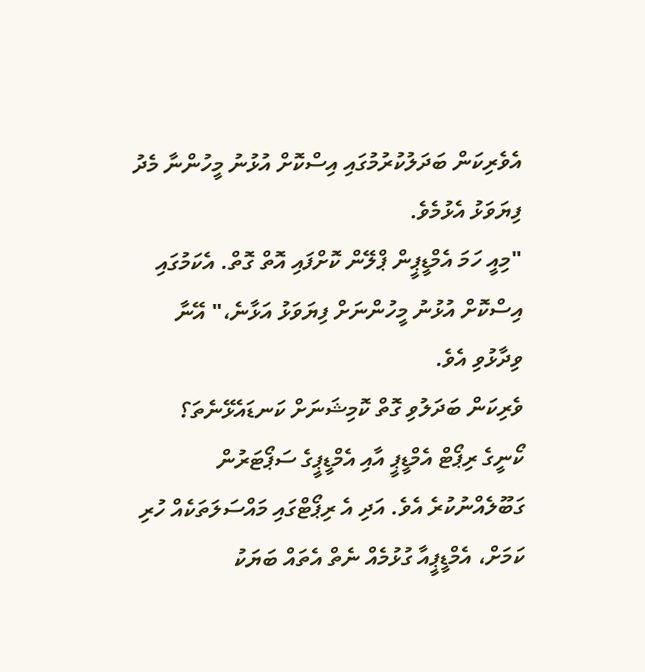އެވެރިކަން ބަދަލުކުރުމުގައި އިސްކޮށް އުޅުނު މީހުންނާ މެދު ފިޔަވަޅު އެޅުމެވެ.
"މިއީ ހަމަ އެމްޑީޕީން ޕްލޭން ކޮށްފައި އޮތް ގޮތް. އެކަމުގައި އިސްކޮށް އުޅުނު މީހުންނަށް ފިޔަވަޅު އަޅާނެ،" އޭނާ ވިދާޅުވި އެވެ.
ވެރިކަން ބަދަލުވި ގޮތް ކޮމިޝަނަށް ކަނޑައެޅޭނެތަ؟
ކޯނީގެ ރިޕޯޓް އެމްޑީޕީ އާއި އެމްޑީޕީގެ ސަޕޯޓަރުން ގަބޫލެއްނުކުރެ އެވެ. އަދި އެ ރިޕޯޓްގައި މައްސަލަތަކެއް ހުރި ކަމަށް، އެމްޑީޕީއާ ގުޅުމެއް ނެތް އެތައް ބަޔަކު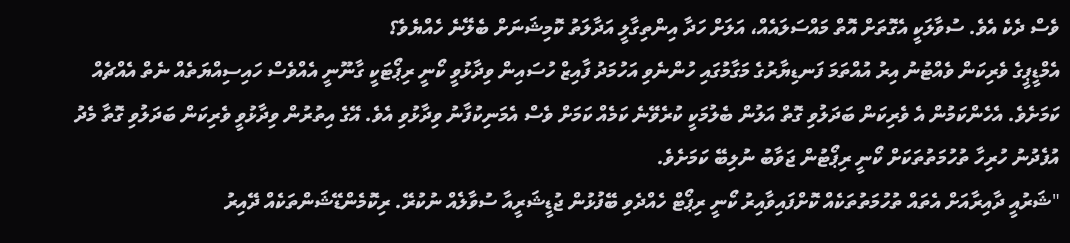ވެސް ދެކެ އެވެ. ސުވާލަކީ އެގޮތަށް އޮތް މައްސަލައެއް، އަލަށް ހަދާ އިންތިގާލީ އަދާލަތު ކޮމިޝަނަށް ބެލޭނެ ހެއްޔެވެ؟
އެމްޑީޕީގެ ވެރިކަން ވެއްޓުނު އިރު އުއްތަމަ ފަނޑިޔާރުގެ މަގާމުގައި ހުންނެވި އަހުމަދު ފާއިޒް ހުސައިން ވިދާޅުވީ ކޯނީ ރިޕޯޓަކީ ގާނޫނީ އެއްވެސް ހައިސިއްޔަތެއް ނެތް އެއްޗެއް ކަމަށެވެ. އެހެންކަމުން އެ ވެރިކަން ބަދަލުވި ގޮތް އަލުން ބެލުމަކީ ކުރެވޭނެ ކަމެއް ކަމަށް ވެސް އެމަނިކުފާނު ވިދާޅުވި އެވެ. އޭގެ އިތުރުން ވިދާޅުވީ ވެރިކަން ބަދަލުވި ގޮތާ މެދު އުފެދުނު ހުރިހާ ތުހުމަތުތަކަށް ކޯނީ ރިޕޯޓުން ޖަވާބު ނުލިބޭ ކަމަށެވެ.
"ޝަރުއީ ދާއިރާއަށް އެތައް ތުހުމަތުތަކެއް ކޮށްފައިވާއިރު ކޯނީ ރިޕޯޓް ހެއްދެވި ބޭފުޅުން ޖުޑީޝަރީއާ ސުވާލެއް ނުކުރޭ. ރިކޮމެންޑޭޝަންތަކެއް ދޭއިރު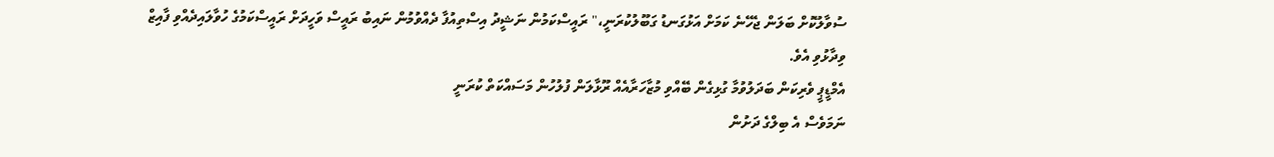ސުވާލުކޮށް ބަލަން ޖެހޭނެ ކަމަށް އަޅުގަނޑު ގަބޫލުކުރަނީ،" ރައީސްކަމުން ނަޝީދު އިސްތިއުފާ ދެއްވުމުން ނައިބު ރައީސް ވަހީދަށް ރައީސްކަމުގެ ހުވާލައިދެއްވި ފާއިޒް ވިދާޅުވި އެވެ.
އެމްޑީޕީ ވެރިކަން ބަދަލުވުމާ ގުޅިގެން ބޭއްވި މުޒާހަރާއެއް ރޫޅާލަން ފުލުހުން މަސައްކަތް ކުރަނީ
ނަމަވެސް އެ ބިލްގެ ދަށުން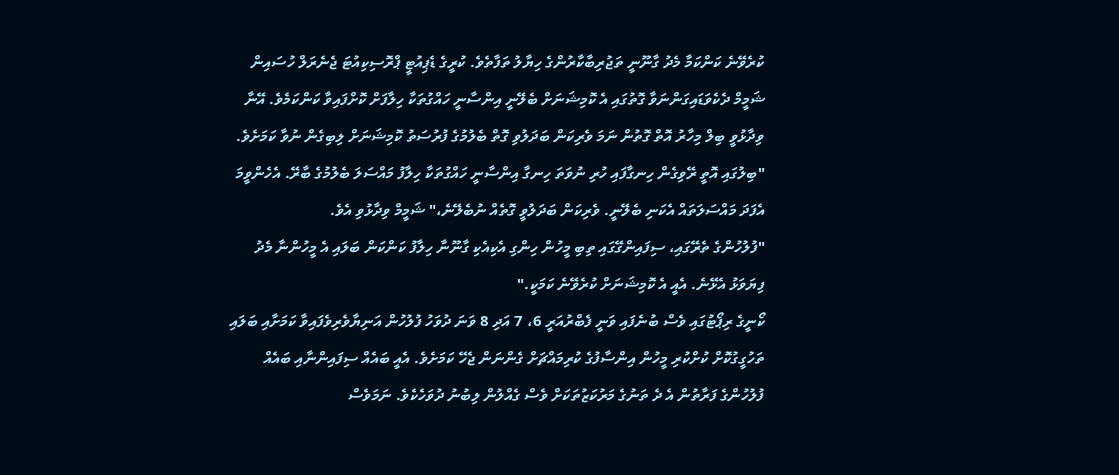ކުރެވޭނެ ކަންކަމާ މެދު ގާނޫނީ ތަޖުރިބާކާރުންގެ ހިޔާލު ތަފާތެވެ. ކުރީގެ ޑެޕިއުޓީ ޕްރޮސިކިއުޓަ ޖެނެރަލް ހުސައިން ޝަމީމް ދެކެވަޑައިގަންނަވާ ގޮތުގައި އެ ކޮމިޝަނަށް ބެލޭނީ އިންސާނީ ހައްގުތަކާ ހިލާފަށް ކޮށްފައިވާ ކަންކަމެވެ. އޭނާ ވިދާޅުވީ ބިލް މިހާރު އޮތް ގޮތުން ނަމަ ވެރިކަން ބަދަލުވި ގޮތް ބެލުމުގެ ފުރުސަތު ކޮމިޝަނަށް ލިބިގެން ނުވާ ކަމަށެވެ.
"ބިލުގައި އޮތީ ރޭވިގެން ހިނގާފައި ހުރި ނުވަތަ ހިނގާ އިންސާނީ ހައްގުތަކާ ހިލާފު މައްސަލަ ބެލުމުގެ ބާރޭ. އެހެންވީމަ އެފަދަ މައްސަލަތައް އެކަނި ބެލޭނީ. ވެރިކަން ބަދަލުވީ ގޮތެއް ނުބެލޭނެ،" ޝަމީމް ވިދާޅުވި އެވެ.
"ފުލުހުންގެ ތެރޭގައި، ސިފައިންގޭގައި ތިބި މީހުން ހިންގި އެކިއެކި ގާނޫނާ ހިލާފު ކަންކަން ބަލައި އެ މީހުންނާ މެދު ފިޔަވަޅު އެޅޭނެ. އެއީ އެ ކޮމިޝަނަށް ކުރެވޭނެ ކަމަކީ."
ކޯނީގެ ރިޕޯޓުގައި ވެސް ބުނެފައި ވަނީ ފެބްރުއަރީ 6، 7 އަދި 8 ވަނަ ދުވަހު ފުލުހުން އަނިޔާވެރިވެފައިވާ ކަމަށާއި ބަލައި ތަހުގީގުކޮށް ކުށްކުރި މީހުން އިންސާފުގެ ކުރިމައްޗަށް ގެންނަން ޖެހޭ ކަމަށެވެ. އެއީ ބައެއް ސިފައިންނާއި ބައެއް ފުލުހުންގެ ފަރާތުން އެ ދެ ތަނުގެ މަރުކަޒުތަކަށް ވެސް ގެއްލުން ލިބުނު ދުވަހެކެވެ. ނަމަވެސް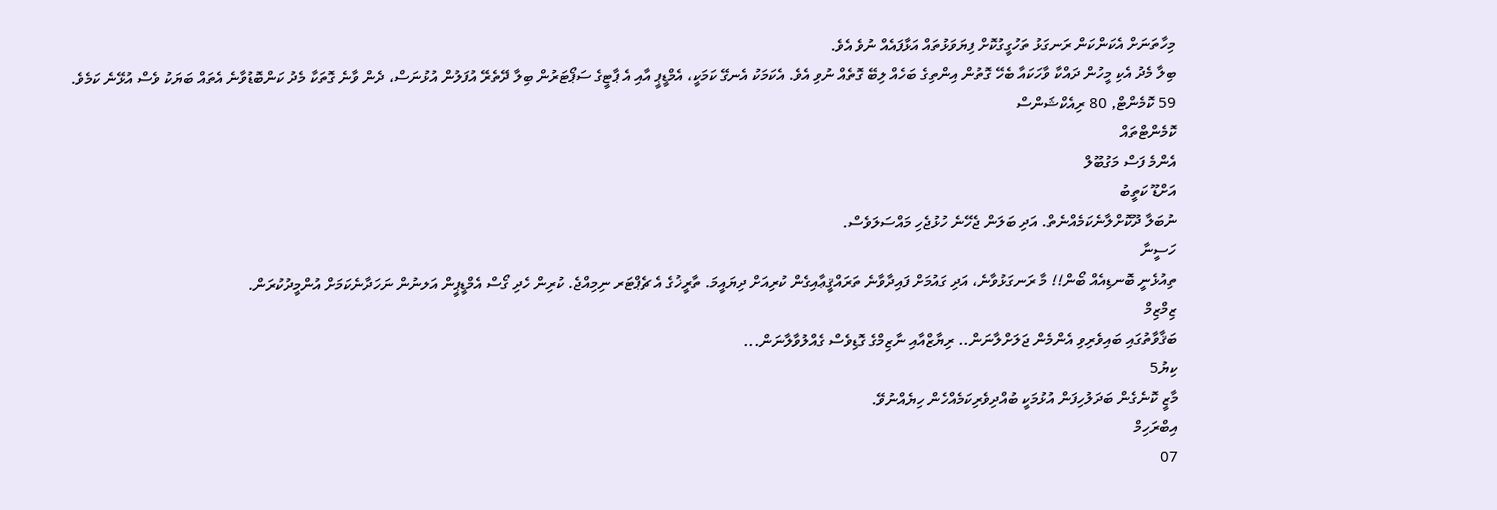މިހާތަނަށް އެކަންކަން ރަނގަޅު ތަހުގީގުކޮށް ފިޔަވަޅުތައް އަޅާފައެއް ނުވެ އެވެ.
ބިލާ މެދު އެކި މީހުން ދައްކާ ވާހަކައާ ބެހޭ ގޮތުން އިންތިގެ ބަހެއް ލިބޭ ގޮތެއް ނުވި އެވެ. އެކަމަކު އެނގޭ ކަމަކީ، އެމްޑީޕީ އާއި އެ ޕާޓީގެ ސަޕޯޓަރުން ބިލާ ދޭތެރޭ އުފަލުން އުޅުނަސް، ދެން ވާނެ ގޮތަކާ މެދު ކަންބޮޑުވާނެ އެތައް ބަޔަކު ވެސް އުޅޭނެ ކަމެވެ.
59 ކޮމެންޓް, 80 ރިއެކްޝަންސް
ކޮމެންޓްތައް
އެންމެ ފަސް މަގުބޫލް
އަށްޑޫ ކަތީބު
ނުބަލާ ދޫކޮށްލާނެކަމެއްނެތް. އަދި ބަލަން ޖެހޭނެ ހުޅުޖެހި މައްސަލަވެސް.
ހަސީނާ
ތިއުޅެނީ ބޮނޑިއެއް ބޯން!! މާ ރަނގަޅުވާނެ، އަދި ގައުމަށް ފައިދާވާނެ ތަރައްޤީޢާއިގެން ކުރިއަށް ދިޔައީމަ. ތާރީޚުގެ އެ ޗެޕްޓަރ ނިމިއްޖެ. ކުރިން ހެދި ގޯސް އެމްޑީޕީން އަލނުން ނަހަދާނެކަމަށް އުންމީދުކުރަން.
ޒިމްޒިމް
ބަޤާވާތުގައި ބައިވެރިވި އެންމެން ޖަލަށްލާނަން.. ރިޔާޒްއާއި ނާޒިމްގެ ގޮޑިވެސް ގެއްލުވާލާނަން...
ކިޔު5
މާޒީ ކޮނެގެން ބަދަލުހިފަން އުޅުމަކީ ބުއްދިވެރިކަމެއްހެން ހިޔެއްނުވޭ.
އިބްރަހިމް
07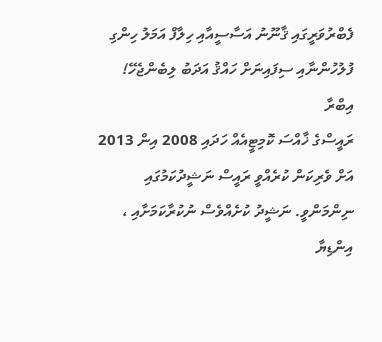ފެބްރުވަރީގައި ޤާނޫނު އަސާސީއާއި ހިލާފް އަމަލު ހިންގި ފުލުހުންނާއި ސިފައިނަށް ހައްޤު އަދަބު ލިބެންޖެހޭ!
އިބްރާ
ރައީސްގެ ޚާއްސަ ކޮމިޓީއެއް ހަދައި 2008 އިން 2013 އަށް ވެރިކަން ކުރެއްވީ ރައީސް ނަޝީދުކަމުގައި ނިންމަންވީ. ނަޝީދު ކުށެއްވެސް ނުކުރާކަމަށާއި ، އިންޑިޔާ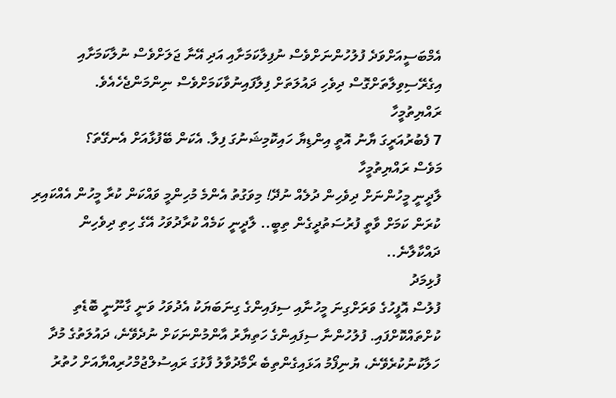އެމްބަސީއަށްވަދެ ފުލުހުންނަށްވެސް ނުފިލާކަމަށާއި އަދި އޭނާ ޖަލަށްވެސް ނުލާކަމަށާއި އިގެރޭސިވިލާތަށްގޮސް ދިވެހި ދައުލަތަށް ފިލާފައިނުވާކަމަށްވެސް ނިންމަންޖެހެއެވެ.
ރައްޔިތުމީހާ
7 ފެބުރުއަރީގަ ޔާނު އޮތީ އިންޑިޔާ ހައިކޮމިޝަނުގަ ފިލާ. އެކަން ބޭފުޅާއަށް އެނގޭތަ؟
މަވެސް ރައްޔިތުމީހާ
ލާދީނީ މީހުންނަށް ދިވެހިން ދުލެއް ނުދޭ! މިވަގުތު އެންމެ މުހިންމީ ވައްކަން ކުރާ މީހުން އެއްކައިރި ކުރަން ކަމަށް ވާތީ ފުރުސަތުދީގެން ތިބީ.. ލާދީނީ ކަމެއް ކުރާދުވަހު އޭގެ ހިތި ދިވެހިން ދައްކާލާނެ..
ފުޅިމަދު
ފުލުސް އޮފީހުގެ ވަރަށްގިނަ މީހުނާއި ސިފައިންގެ ގިނަބަޔަކު އެދުވަހު ވަނީ ގާނޫނީ ބޮޑެތި ކުށްތައްކޮށްފައި. ފުލުހުންނާ ސިފައިންގެ ހަތިޔާރު އާންމުންނަކަށް ނުދެވޭނެ، ދައުލަތުގެ މުދާ ހަލާކުނުކުރެވޭނެ، ޔުނިފޯމު އަޅައިގެންތިބެ ރޯމާދުވާލު ފާޅުގަ ރައިސުލްޖުމްހުރިއްޔާއަށް ހުތުރު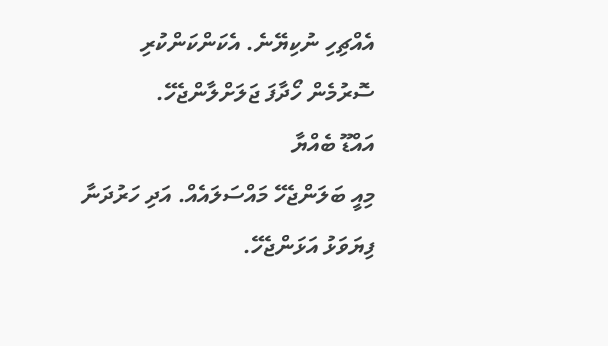އެއްޗިހި ނުކިޔޭނެ. އެކަންކަންކުރި ސޮރުމެން ހޯދާފަ ޖަލަށްލާންޖެހޭ.
އައްޑޫ ބެއްޔާ
މިއީ ބަލަންޖެހޭ މައްސަލައެއް. އަދި ހަރުދަނާ ފިޔަވަޅު އަޅަންޖެހޭ.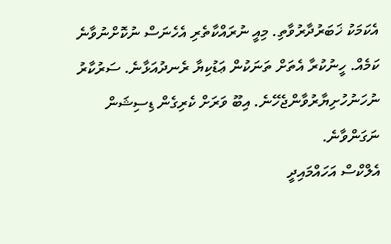އެކަމަކު ޚަބަރުދާރުވާތި. މިއީ ނުރައްކާތެރި އެހެނަސް ނުކޮށްނުވާނެ ކަމެއް. ހީނުކުރާ އެތަށް ތަނަކުން ޢަޑުކިޔާ ރެނދުއަޅާނެ. ސަރުކާރު ނުހަނުހުށިޔާރުވާންޖެހޭނެ. އިބޫ ވަރަށް ކެރިގެން ޑިސިޝަން ނަގަންވާނެ.
އެލްކްސް އަހައްމައިދީ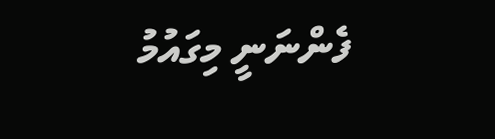ފެންނަނީ މިގައުމު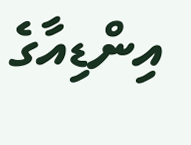އިންޑިއާގެ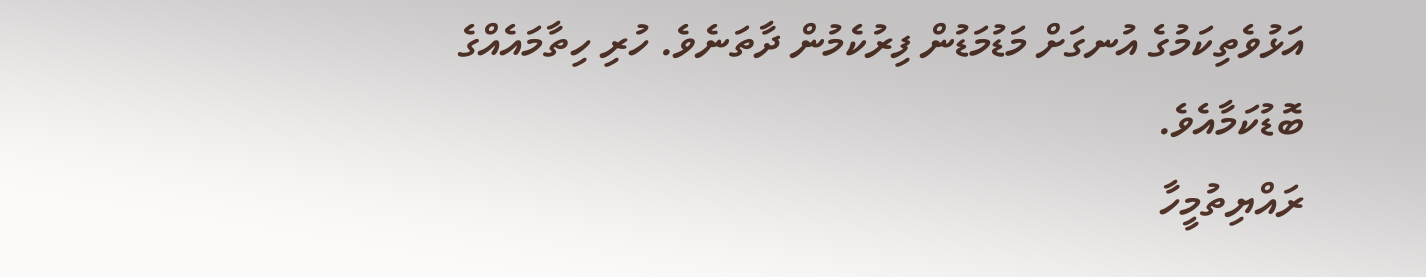އަޅުވެތިކަމުގެ އުނގަށް މަޑުމަޑުން ފިރުކެމުން ދާތަނެވެ. ހުރި ހިތާމައެއްގެ ބޮޑުކަމާއެވެ.
ރައްޔިތުމީހާ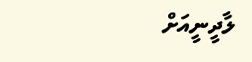ލާދީނީއަށް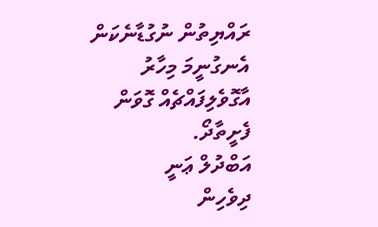ރައްޔިތުން ނުގުޑާނެކަން އެނގުނީމަ މިހާރު އާގޮވެލިފައްޗެއް ގޮވަން ފެށީތާދޯ.
އަބްދުލް ޢަނީ
ދިވެހިން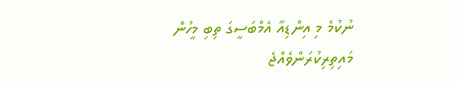ނުކުމެ މި އިންޑިއާ އެމްބަސީގަ ތިބި މީހުން މައިތިރިކުރަންވެއްޖެ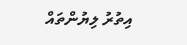އިތުރު ލިޔުންތައް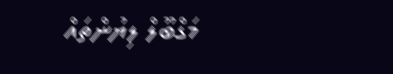މަގްބޫލް ލިޔުންތައް